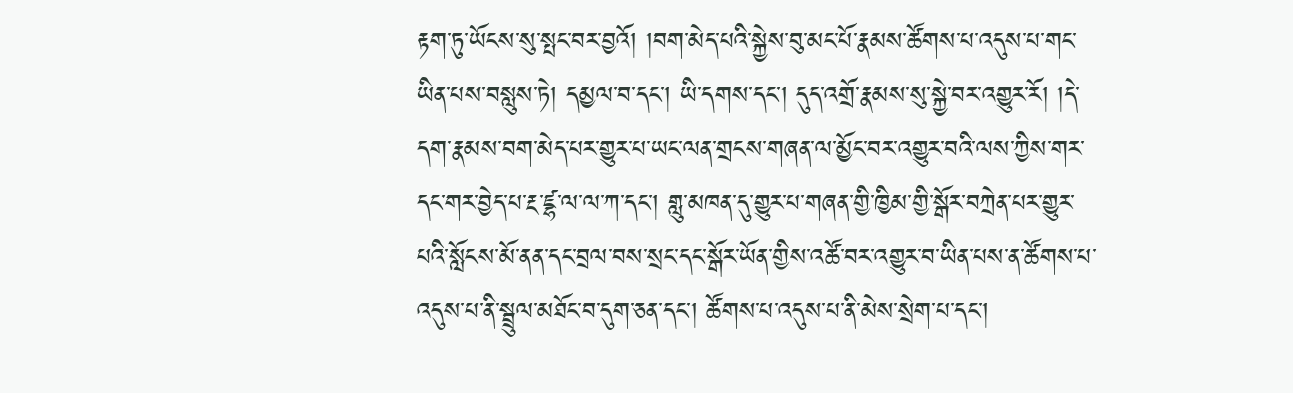རྟག་ཏུ་ཡོངས་སུ་སྤང་བར་བྱའོ། །བག་མེད་པའི་སྐྱེས་བུ་མང་པོ་རྣམས་ཚོགས་པ་འདུས་པ་གང་ཡིན་པས་བསླུས་ཏེ། དམྱལ་བ་དང་། ཡི་དགས་དང་། དུད་འགྲོ་རྣམས་སུ་སྐྱེ་བར་འགྱུར་རོ། །དེ་དག་རྣམས་བག་མེད་པར་གྱུར་པ་ཡང་ལན་གྲངས་གཞན་ལ་མྱོང་བར་འགྱུར་བའི་ལས་ཀྱིས་གར་དང་གར་བྱེད་པ་རྔ་ཛྷ་ལ་ལ་ཀ་དང་། གླུ་མཁན་དུ་གྱུར་པ་གཞན་གྱི་ཁྱིམ་གྱི་སྒོར་བཀྲེན་པར་གྱུར་པའི་སློངས་མོ་ནན་དང་བྲལ་བས་སྲང་དང་སྒོར་ཡོན་གྱིས་འཚོ་བར་འགྱུར་བ་ཡིན་པས་ན་ཚོགས་པ་འདུས་པ་ནི་སྦྲུལ་མཐོང་བ་དུག་ཅན་དང་། ཚོགས་པ་འདུས་པ་ནི་མེས་སྲེག་པ་དང་།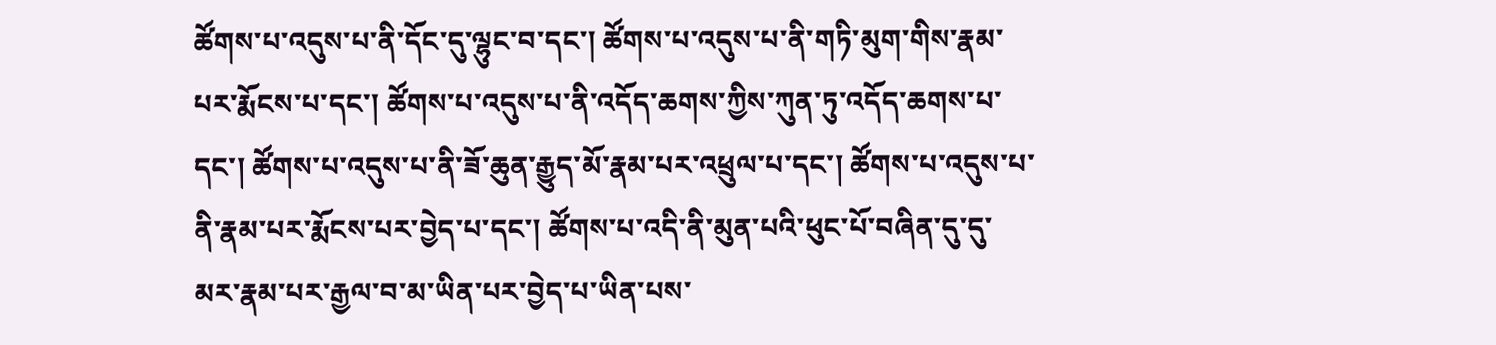ཚོགས་པ་འདུས་པ་ནི་དོང་དུ་ལྷུང་བ་དང་། ཚོགས་པ་འདུས་པ་ནི་གཏི་མུག་གིས་རྣམ་པར་རྨོངས་པ་དང་། ཚོགས་པ་འདུས་པ་ནི་འདོད་ཆགས་ཀྱིས་ཀུན་ཏུ་འདོད་ཆགས་པ་དང་། ཚོགས་པ་འདུས་པ་ནི་ཟོ་ཆུན་རྒྱུད་མོ་རྣམ་པར་འཕྲུལ་པ་དང་། ཚོགས་པ་འདུས་པ་ནི་རྣམ་པར་རྨོངས་པར་བྱེད་པ་དང་། ཚོགས་པ་འདི་ནི་མུན་པའི་ཕུང་པོ་བཞིན་དུ་དུ་མར་རྣམ་པར་རྒྱལ་བ་མ་ཡིན་པར་བྱེད་པ་ཡིན་པས་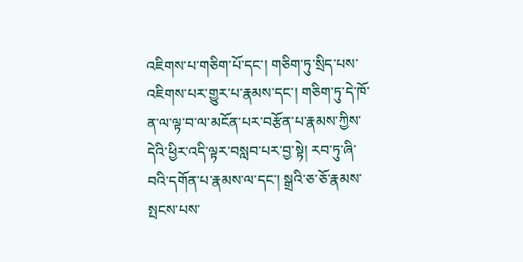འཇིགས་པ་གཅིག་པོ་དང་། གཅིག་ཏུ་སྲིད་པས་འཇིགས་པར་གྱུར་པ་རྣམས་དང་། གཅིག་ཏུ་དེ་ཁོ་ན་ལ་ལྟ་བ་ལ་མངོན་པར་བརྩོན་པ་རྣམས་ཀྱིས་དེའི་ཕྱིར་འདི་ལྟར་བསླབ་པར་བྱ་སྟེ། རབ་ཏུ་ཞི་བའི་དགོན་པ་རྣམས་ལ་དང་། སྒྲའི་ཅ་ཅོ་རྣམས་སྤངས་པས་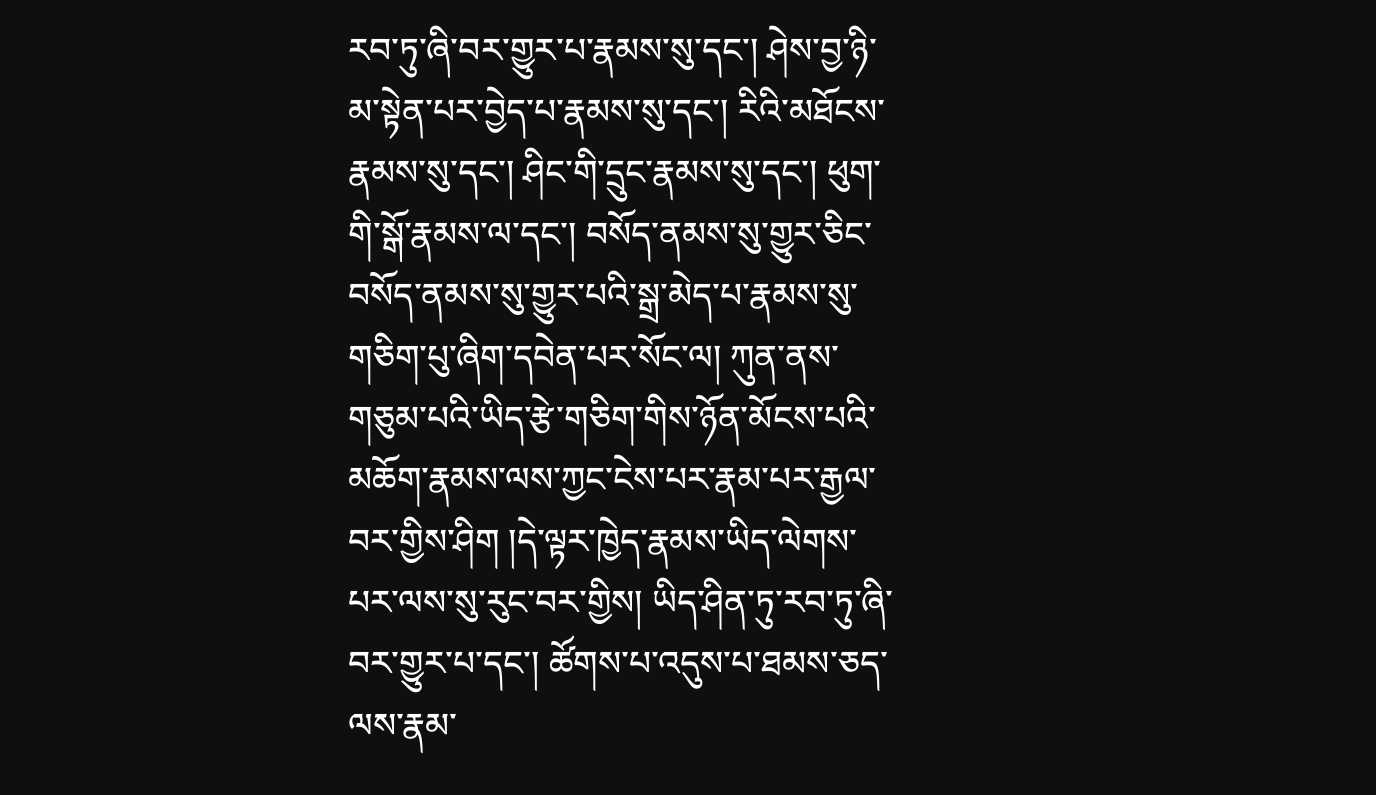རབ་ཏུ་ཞི་བར་གྱུར་པ་རྣམས་སུ་དང་། ཤེས་བྱ་ཉི་མ་སྟེན་པར་བྱེད་པ་རྣམས་སུ་དང་། རིའི་མཐོངས་རྣམས་སུ་དང་། ཤིང་གི་དྲུང་རྣམས་སུ་དང་། ཕུག་གི་སྒོ་རྣམས་ལ་དང་། བསོད་ནམས་སུ་གྱུར་ཅིང་བསོད་ནམས་སུ་གྱུར་པའི་སྒྲ་མེད་པ་རྣམས་སུ་གཅིག་པུ་ཞིག་དབེན་པར་སོང་ལ། ཀུན་ནས་གཅུམ་པའི་ཡིད་རྩེ་གཅིག་གིས་ཉོན་མོངས་པའི་མཆོག་རྣམས་ལས་ཀྱང་ངེས་པར་རྣམ་པར་རྒྱལ་བར་གྱིས་ཤིག །དེ་ལྟར་ཁྱེད་རྣམས་ཡིད་ལེགས་པར་ལས་སུ་རུང་བར་གྱིས། ཡིད་ཤིན་ཏུ་རབ་ཏུ་ཞི་བར་གྱུར་པ་དང་། ཚོགས་པ་འདུས་པ་ཐམས་ཅད་ལས་རྣམ་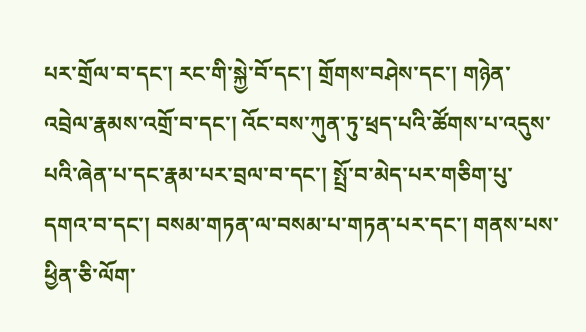པར་གྲོལ་བ་དང་། རང་གི་སྐྱེ་བོ་དང་། གྲོགས་བཤེས་དང་། གཉེན་
འབྲེལ་རྣམས་འགྲོ་བ་དང་། འོང་བས་ཀུན་ཏུ་ཕྲད་པའི་ཚོགས་པ་འདུས་པའི་ཞེན་པ་དང་རྣམ་པར་བྲལ་བ་དང་། སྤྲོ་བ་མེད་པར་གཅིག་པུ་དགའ་བ་དང་། བསམ་གཏན་ལ་བསམ་པ་གཏན་པར་དང་། གནས་པས་ཕྱིན་ཅི་ལོག་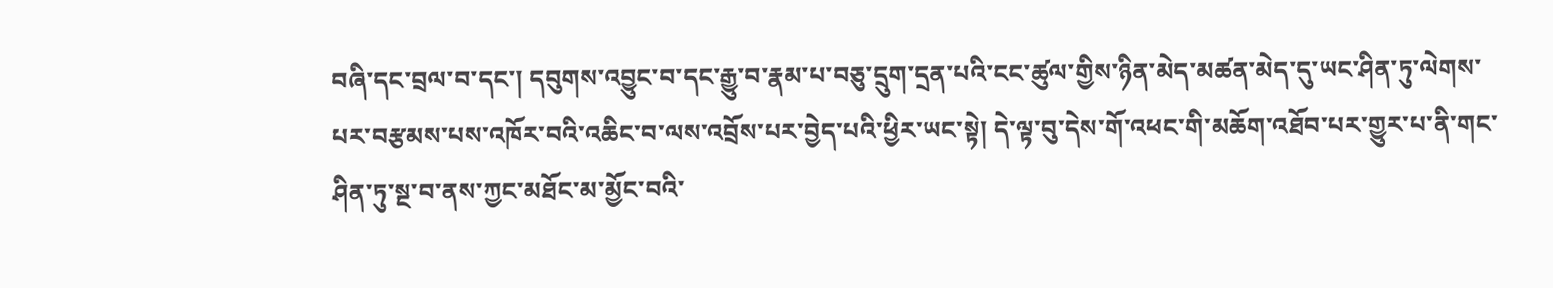བཞི་དང་བྲལ་བ་དང་། དབུགས་འབྱུང་བ་དང་རྒྱུ་བ་རྣམ་པ་བཅུ་དྲུག་དྲན་པའི་ངང་ཚུལ་གྱིས་ཉིན་མེད་མཚན་མེད་དུ་ཡང་ཤིན་ཏུ་ལེགས་པར་བརྩམས་པས་འཁོར་བའི་འཆིང་བ་ལས་འབྲོས་པར་བྱེད་པའི་ཕྱིར་ཡང་སྟེ། དེ་ལྟ་བུ་དེས་གོ་འཕང་གི་མཆོག་འཐོབ་པར་གྱུར་པ་ནི་གང་ཤིན་ཏུ་སྔ་བ་ནས་ཀྱང་མཐོང་མ་མྱོང་བའི་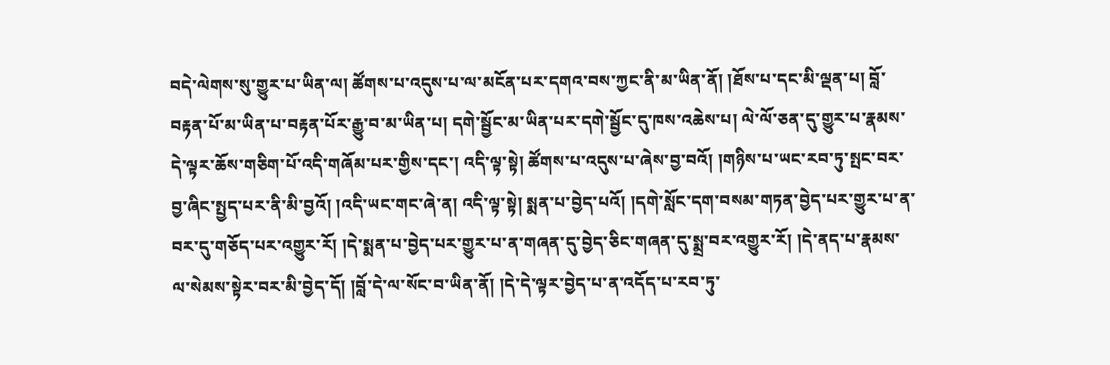བདེ་ལེགས་སུ་གྱུར་པ་ཡིན་ལ། ཚོགས་པ་འདུས་པ་ལ་མངོན་པར་དགའ་བས་ཀྱང་ནི་མ་ཡིན་ནོ། །ཐོས་པ་དང་མི་ལྡན་པ། བློ་བརྟན་པོ་མ་ཡིན་པ་བརྟན་པོར་རྒྱུ་བ་མ་ཡིན་པ། དགེ་སྦྱོང་མ་ཡིན་པར་དགེ་སྦྱོང་དུ་ཁས་འཆེས་པ། ལེ་ལོ་ཅན་དུ་གྱུར་པ་རྣམས་དེ་ལྟར་ཆོས་གཅིག་པོ་འདི་གཞོམ་པར་གྱིས་དང་། འདི་ལྟ་སྟེ། ཚོགས་པ་འདུས་པ་ཞེས་བྱ་བའོ། །གཉིས་པ་ཡང་རབ་ཏུ་སྤང་བར་བྱ་ཞིང་སྤྱད་པར་ནི་མི་བྱའོ། །འདི་ཡང་གང་ཞེ་ན། འདི་ལྟ་སྟེ། སྨན་པ་བྱེད་པའོ། །དགེ་སློང་དག་བསམ་གཏན་བྱེད་པར་གྱུར་པ་ན་བར་དུ་གཅོད་པར་འགྱུར་རོ། །དེ་སྨན་པ་བྱེད་པར་གྱུར་པ་ན་གཞན་དུ་བྱེད་ཅིང་གཞན་དུ་སྨྲ་བར་འགྱུར་རོ། །དེ་ནད་པ་རྣམས་ལ་སེམས་སྟེར་བར་མི་བྱེད་དོ། །བློ་དེ་ལ་སོང་བ་ཡིན་ནོ། །དེ་དེ་ལྟར་བྱེད་པ་ན་འདོད་པ་རབ་ཏུ་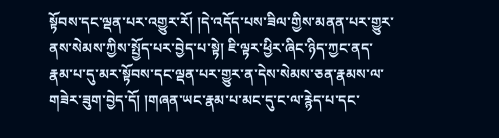སྟོབས་དང་ལྡན་པར་འགྱུར་རོ། །དེ་འདོད་པས་ཟིལ་གྱིས་མནན་པར་གྱུར་ནས་སེམས་ཀྱིས་སྤྱོད་པར་བྱེད་པ་སྟེ། ཇི་ལྟར་ཕྱིར་ཞིང་ཉིད་ཀྱང་ནད་རྣམ་པ་དུ་མར་སྟོབས་དང་ལྡན་པར་གྱུར་ན་དེས་སེམས་ཅན་རྣམས་ལ་གཟེར་ཟུག་བྱེད་དོ། །གཞན་ཡང་རྣམ་པ་མང་དུ་ང་ལ་རྙེད་པ་དང་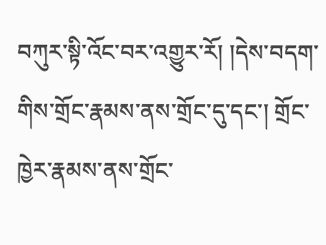བཀུར་སྟི་འོང་བར་འགྱུར་རོ། །དེས་བདག་གིས་གྲོང་རྣམས་ནས་གྲོང་དུ་དང་། གྲོང་ཁྱེར་རྣམས་ནས་གྲོང་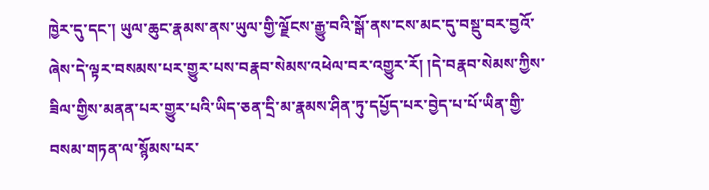ཁྱེར་དུ་དང་། ཡུལ་ཆུང་རྣམས་ནས་ཡུལ་གྱི་ལྗོངས་རྒྱུ་བའི་སྒོ་ནས་ངས་མང་དུ་བསྡུ་བར་བྱའོ་ཞེས་དེ་ལྟར་བསམས་པར་གྱུར་པས་བརྣབ་སེམས་འཕེལ་བར་འགྱུར་རོ། །དེ་བརྣབ་སེམས་ཀྱིས་
ཟིལ་གྱིས་མནན་པར་གྱུར་པའི་ཡིད་ཅན་དྲི་མ་རྣམས་ཤིན་ཏུ་དཔྱོད་པར་བྱེད་པ་པོ་ཡིན་གྱི་བསམ་གཏན་ལ་སྙོམས་པར་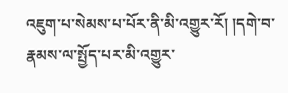འཇུག་པ་སེམས་པ་པོར་ནི་མི་འགྱུར་རོ། །དགེ་བ་རྣམས་ལ་སྤྱོད་པར་མི་འགྱུར་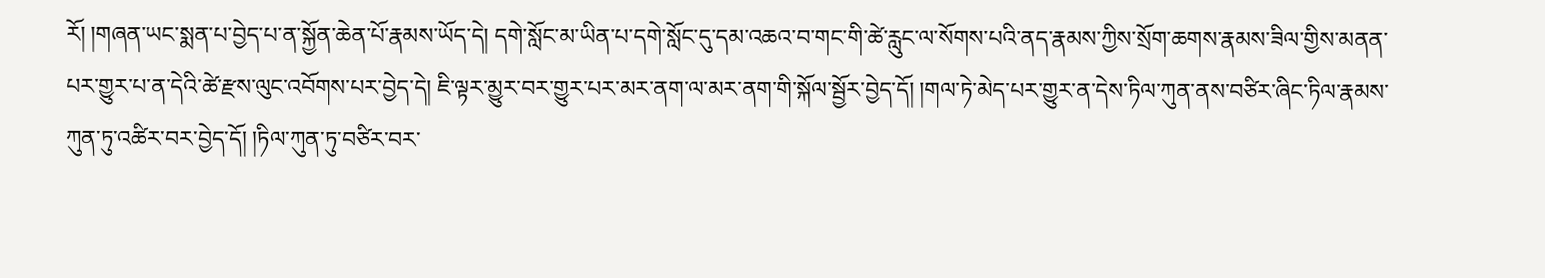རོ། །གཞན་ཡང་སྨན་པ་བྱེད་པ་ན་སྐྱོན་ཆེན་པོ་རྣམས་ཡོད་དེ། དགེ་སློང་མ་ཡིན་པ་དགེ་སློང་དུ་དམ་འཆའ་བ་གང་གི་ཚེ་རླུང་ལ་སོགས་པའི་ནད་རྣམས་ཀྱིས་སྲོག་ཆགས་རྣམས་ཟིལ་གྱིས་མནན་པར་གྱུར་པ་ན་དེའི་ཚེ་རྫས་ལུང་འབོགས་པར་བྱེད་དེ། ཇི་ལྟར་མྱུར་བར་གྱུར་པར་མར་ནག་ལ་མར་ནག་གི་སྐོལ་སྦྱོར་བྱེད་དོ། །གལ་ཏེ་མེད་པར་གྱུར་ན་དེས་ཏིལ་ཀུན་ནས་བཙིར་ཞིང་ཏིལ་རྣམས་ཀུན་ཏུ་འཚིར་བར་བྱེད་དོ། །ཏིལ་ཀུན་ཏུ་བཙིར་བར་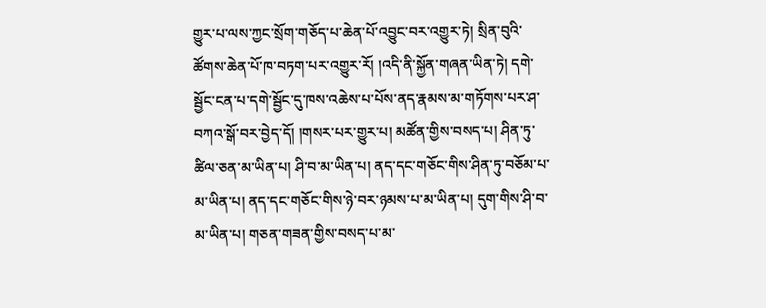གྱུར་པ་ལས་ཀྱང་སྲོག་གཅོད་པ་ཆེན་པོ་འབྱུང་བར་འགྱུར་ཏེ། སྲིན་བུའི་ཚོགས་ཆེན་པོ་ཁ་བཏག་པར་འགྱུར་རོ། །འདི་ནི་སྐྱོན་གཞན་ཡིན་ཏེ། དགེ་སྦྱོང་ངན་པ་དགེ་སྦྱོང་དུ་ཁས་འཆེས་པ་པོས་ནད་རྣམས་མ་གཏོགས་པར་ཤ་བཀའ་སྒོ་བར་བྱེད་དོ། །གསར་པར་གྱུར་པ། མཚོན་གྱིས་བསད་པ། ཤིན་ཏུ་ཚིལ་ཅན་མ་ཡིན་པ། ཤི་བ་མ་ཡིན་པ། ནད་དང་གཅོང་གིས་ཤིན་ཏུ་བཅོམ་པ་མ་ཡིན་པ། ནད་དང་གཅོང་གིས་ཉེ་བར་ཉམས་པ་མ་ཡིན་པ། དུག་གིས་ཤི་བ་མ་ཡིན་པ། གཅན་གཟན་གྱིས་བསད་པ་མ་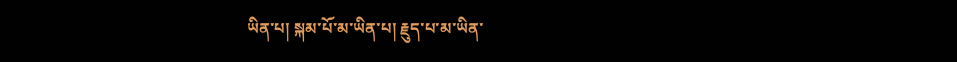ཡིན་པ། སྐམ་པོ་མ་ཡིན་པ། རྗུད་པ་མ་ཡིན་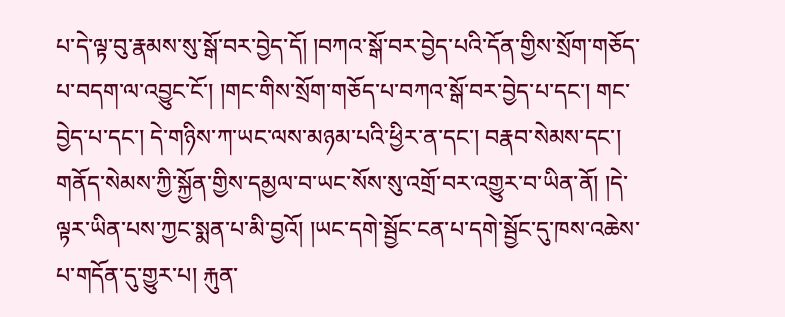པ་དེ་ལྟ་བུ་རྣམས་སུ་སྒོ་བར་བྱེད་དོ། །བཀའ་སྒོ་བར་བྱེད་པའི་དོན་གྱིས་སྲོག་གཅོད་པ་བདག་ལ་འབྱུང་ངོ་། །གང་གིས་སྲོག་གཅོད་པ་བཀའ་སྒོ་བར་བྱེད་པ་དང་། གང་བྱེད་པ་དང་། དེ་གཉིས་ཀ་ཡང་ལས་མཉམ་པའི་ཕྱིར་ན་དང་། བརྣབ་སེམས་དང་། གནོད་སེམས་ཀྱི་སྐྱོན་གྱིས་དམྱལ་བ་ཡང་སོས་སུ་འགྲོ་བར་འགྱུར་བ་ཡིན་ནོ། །དེ་ལྟར་ཡིན་པས་ཀྱང་སྨན་པ་མི་བྱའོ། །ཡང་དགེ་སྦྱོང་ངན་པ་དགེ་སྦྱོང་དུ་ཁས་འཆེས་པ་གདོན་དུ་གྱུར་པ། རྐུན་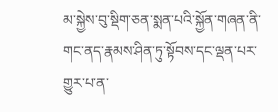མ་སྐྱེས་བུ་སྡིག་ཅན་སྨན་པའི་སྐྱོན་གཞན་ནི་གང་ནད་རྣམས་ཤིན་ཏུ་སྟོབས་དང་ལྡན་པར་གྱུར་པ་ན་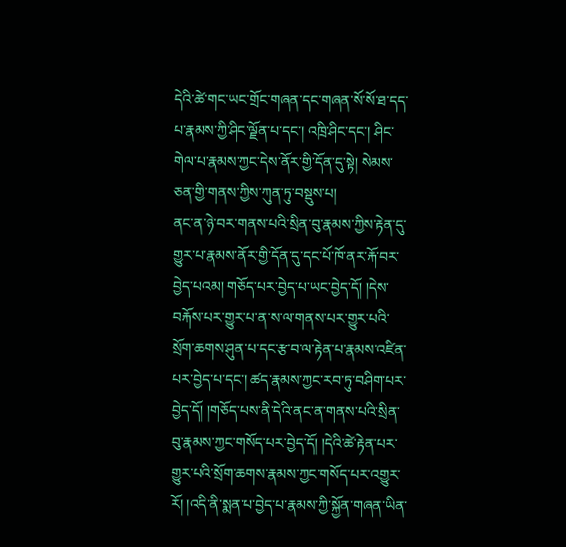དེའི་ཚེ་གང་ཡང་གྲོང་གཞན་དང་གཞན་སོ་སོ་ཐ་དད་པ་རྣམས་ཀྱི་ཤིང་ལྗོན་པ་དང་། འཁྲི་ཤིང་དང་། ཤིང་གེལ་པ་རྣམས་ཀྱང་དེས་ནོར་གྱི་དོན་དུ་སྟེ། སེམས་ཅན་གྱི་གནས་ཀྱིས་ཀུན་ཏུ་བསྡུས་པ།
ནང་ན་ཉེ་བར་གནས་པའི་སྲིན་བུ་རྣམས་ཀྱིས་རྟེན་དུ་གྱུར་པ་རྣམས་ནོར་གྱི་དོན་དུ་དང་པོ་ཁོ་ནར་རྐོ་བར་བྱེད་པའམ། གཅོད་པར་བྱེད་པ་ཡང་བྱེད་དོ། །དེས་བརྐོས་པར་གྱུར་པ་ན་ས་ལ་གནས་པར་གྱུར་པའི་སྲོག་ཆགས་ཤུན་པ་དང་རྩ་བ་ལ་རྟེན་པ་རྣམས་འཛིན་པར་བྱེད་པ་དང་། ཚད་རྣམས་ཀྱང་རབ་ཏུ་བཤིག་པར་བྱེད་དོ། །གཅོད་པས་ནི་དེའི་ནང་ན་གནས་པའི་སྲིན་བུ་རྣམས་ཀྱང་གསོད་པར་བྱེད་དོ། །དེའི་ཚེ་རྟེན་པར་གྱུར་པའི་སྲོག་ཆགས་རྣམས་ཀྱང་གསོད་པར་འགྱུར་རོ། །འདི་ནི་སྨན་པ་བྱེད་པ་རྣམས་ཀྱི་སྐྱོན་གཞན་ཡིན་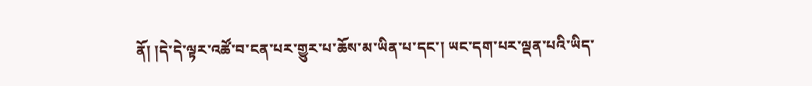ནོ། །དེ་དེ་ལྟར་འཚོ་བ་ངན་པར་གྱུར་པ་ཆོས་མ་ཡིན་པ་དང་། ཡང་དག་པར་ལྡན་པའི་ཡིད་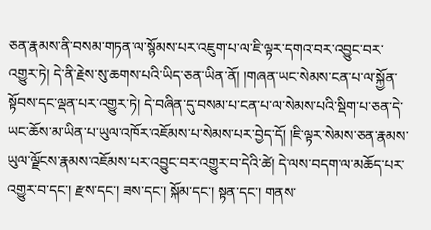ཅན་རྣམས་ནི་བསམ་གཏན་ལ་སྙོམས་པར་འཇུག་པ་ལ་ཇི་ལྟར་དགའ་བར་འབྱུང་བར་འགྱུར་ཏེ། དེ་ནི་རྗེས་སུ་ཆགས་པའི་ཡིད་ཅན་ཡིན་ནོ། །གཞན་ཡང་སེམས་ངན་པ་ལ་སྐྱོན་སྟོབས་དང་ལྡན་པར་འགྱུར་ཏེ། དེ་བཞིན་དུ་བསམ་པ་ངན་པ་ལ་སེམས་པའི་སྡིག་པ་ཅན་དེ་ཡང་ཆོས་མ་ཡིན་པ་ཡུལ་འཁོར་འཇོམས་པ་སེམས་པར་བྱེད་དོ། །ཇི་ལྟར་སེམས་ཅན་རྣམས་ཡུལ་ལྗོངས་རྣམས་འཇོམས་པར་འབྱུང་བར་འགྱུར་བ་དེའི་ཚེ། དེ་ལས་བདག་ལ་མཆོད་པར་འགྱུར་བ་དང་། རྫས་དང་། ཟས་དང་། སྐོམ་དང་། སྟན་དང་། གནས་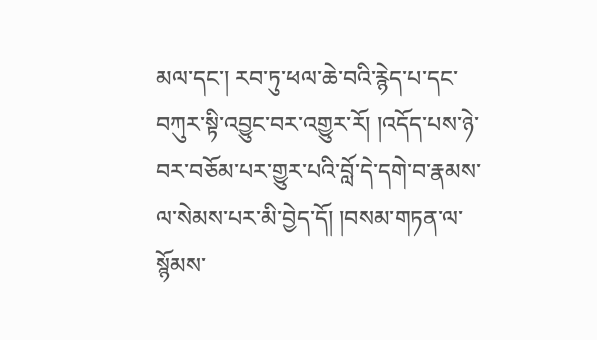མལ་དང་། རབ་ཏུ་ཕལ་ཆེ་བའི་རྙེད་པ་དང་བཀུར་སྟི་འབྱུང་བར་འགྱུར་རོ། །འདོད་པས་ཉེ་བར་བཅོམ་པར་གྱུར་པའི་བློ་དེ་དགེ་བ་རྣམས་ལ་སེམས་པར་མི་བྱེད་དོ། །བསམ་གཏན་ལ་སྙོམས་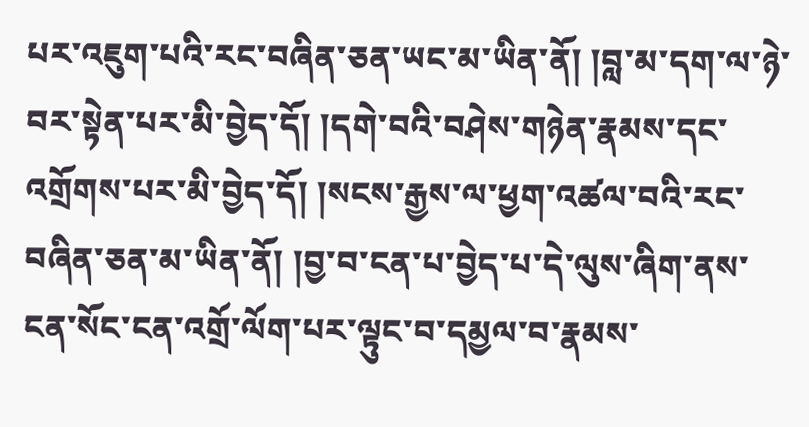པར་འཇུག་པའི་རང་བཞིན་ཅན་ཡང་མ་ཡིན་ནོ། །བླ་མ་དག་ལ་ཉེ་བར་སྟེན་པར་མི་བྱེད་དོ། །དགེ་བའི་བཤེས་གཉེན་རྣམས་དང་འགྲོགས་པར་མི་བྱེད་དོ། །སངས་རྒྱས་ལ་ཕྱག་འཚལ་བའི་རང་བཞིན་ཅན་མ་ཡིན་ནོ། །བྱ་བ་ངན་པ་བྱེད་པ་དེ་ལུས་ཞིག་ནས་ངན་སོང་ངན་འགྲོ་ལོག་པར་ལྟུང་བ་དམྱལ་བ་རྣམས་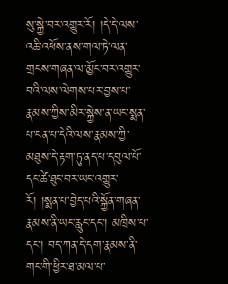སུ་སྐྱེ་བར་འགྱུར་རོ། །དེ་དེ་ལས་འཆི་འཕོས་ནས་གལ་ཏེ་ལན་གྲངས་གཞན་ལ་མྱོང་བར་འགྱུར་བའི་ལས་ལེགས་པར་བྱས་པ་རྣམས་ཀྱིས་མིར་སྐྱེས་ན་ཡང་སྨན་པ་ངན་པ་དེའི་ལས་རྣམས་ཀྱི་མཐུས་དེ་རྟག་ཏུ་ནད་པ་དབུལ་པོ་དང་ཚེ་ཐུང་བར་ཡང་འགྱུར་རོ། །སྨན་པ་བྱེད་པའི་སྐྱོན་གཞན་
རྣམས་ནི་ཡང་རླུང་དང་། མཁྲིས་པ་དང་། བད་ཀན་དེ་དག་རྣམས་ནི་གང་གི་ཕྱིར་ཐ་མལ་པ་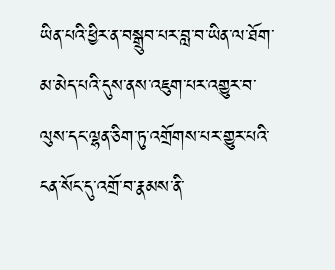ཡིན་པའི་ཕྱིར་ན་བསྒྲུབ་པར་བླ་བ་ཡིན་ལ་ཐོག་མ་མེད་པའི་དུས་ནས་འཇུག་པར་འགྱུར་བ་ལུས་དང་ལྷན་ཅིག་ཏུ་འགྲོགས་པར་གྱུར་པའི་ངན་སོང་དུ་འགྲོ་བ་རྣམས་ནི་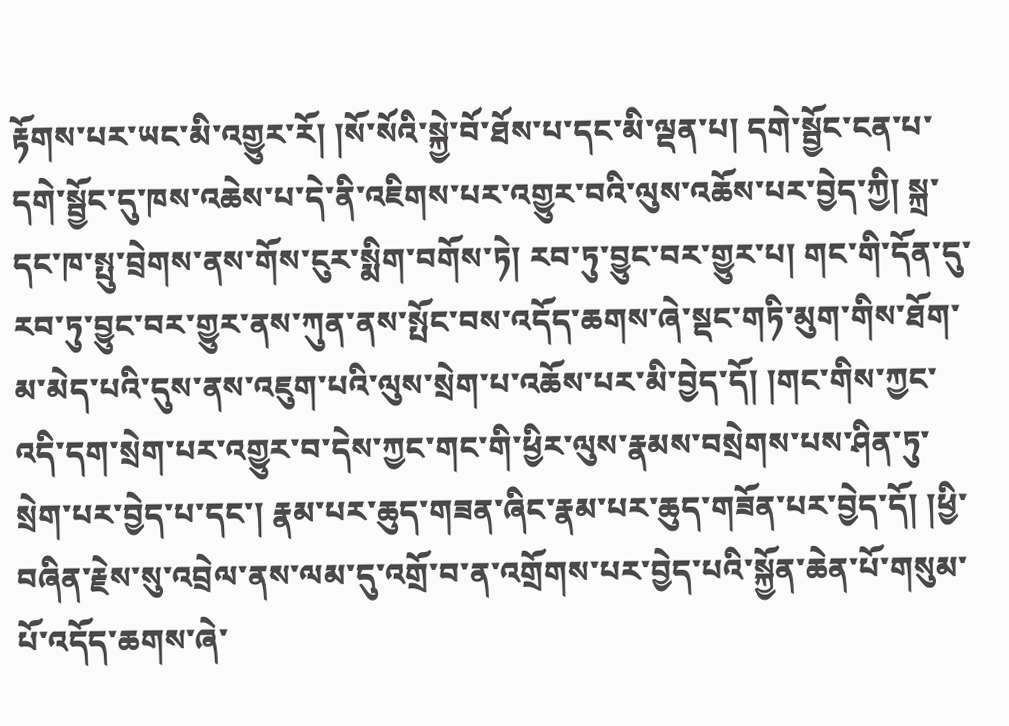རྟོགས་པར་ཡང་མི་འགྱུར་རོ། །སོ་སོའི་སྐྱེ་བོ་ཐོས་པ་དང་མི་ལྡན་པ། དགེ་སྦྱོང་ངན་པ་དགེ་སྦྱོང་དུ་ཁས་འཆེས་པ་དེ་ནི་འཇིགས་པར་འགྱུར་བའི་ལུས་འཆོས་པར་བྱེད་ཀྱི། སྐྲ་དང་ཁ་སྤུ་བྲེགས་ནས་གོས་ངུར་སྨིག་བགོས་ཏེ། རབ་ཏུ་བྱུང་བར་གྱུར་པ། གང་གི་དོན་དུ་རབ་ཏུ་བྱུང་བར་གྱུར་ནས་ཀུན་ནས་སྤོང་བས་འདོད་ཆགས་ཞེ་སྡང་གཏི་མུག་གིས་ཐོག་མ་མེད་པའི་དུས་ནས་འཇུག་པའི་ལུས་སྲེག་པ་འཆོས་པར་མི་བྱེད་དོ། །གང་གིས་ཀྱང་འདི་དག་སྲེག་པར་འགྱུར་བ་དེས་ཀྱང་གང་གི་ཕྱིར་ལུས་རྣམས་བསྲེགས་པས་ཤིན་ཏུ་སྲེག་པར་བྱེད་པ་དང་། རྣམ་པར་ཆུད་གཟན་ཞིང་རྣམ་པར་ཆུད་གཟོན་པར་བྱེད་དོ། །ཕྱི་བཞིན་རྗེས་སུ་འབྲེལ་ནས་ལམ་དུ་འགྲོ་བ་ན་འགྲོགས་པར་བྱེད་པའི་སྐྱོན་ཆེན་པོ་གསུམ་པོ་འདོད་ཆགས་ཞེ་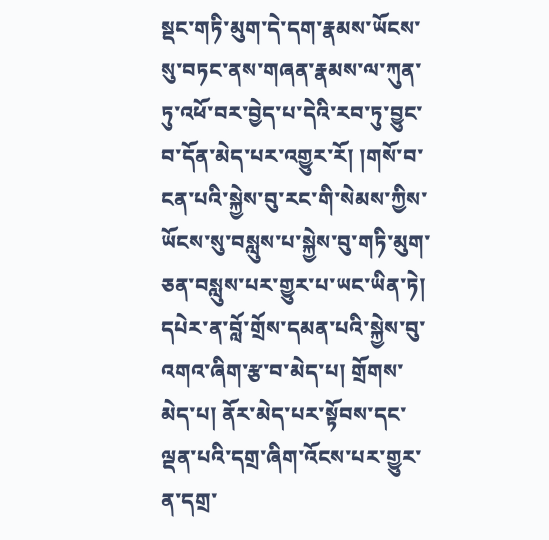སྡང་གཏི་མུག་དེ་དག་རྣམས་ཡོངས་སུ་བཏང་ནས་གཞན་རྣམས་ལ་ཀུན་ཏུ་འཕོ་བར་བྱེད་པ་དེའི་རབ་ཏུ་བྱུང་བ་དོན་མེད་པར་འགྱུར་རོ། །གསོ་བ་ངན་པའི་སྐྱེས་བུ་རང་གི་སེམས་ཀྱིས་ཡོངས་སུ་བསླུས་པ་སྐྱེས་བུ་གཏི་མུག་ཅན་བསླུས་པར་གྱུར་པ་ཡང་ཡིན་ཏེ། དཔེར་ན་བློ་གྲོས་དམན་པའི་སྐྱེས་བུ་འགའ་ཞིག་རྩ་བ་མེད་པ། གྲོགས་མེད་པ། ནོར་མེད་པར་སྟོབས་དང་ལྡན་པའི་དགྲ་ཞིག་འོངས་པར་གྱུར་ན་དགྲ་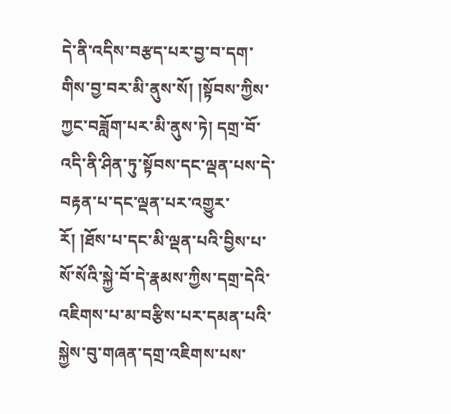དེ་ནི་འདིས་བརྩད་པར་བྱ་བ་དག་གིས་བྱ་བར་མི་ནུས་སོ། །སྟོབས་ཀྱིས་ཀྱང་བཟློག་པར་མི་ནུས་ཏེ། དགྲ་བོ་འདི་ནི་ཤིན་ཏུ་སྟོབས་དང་ལྡན་པས་དེ་བརྟན་པ་དང་ལྡན་པར་འགྱུར་རོ། །ཐོས་པ་དང་མི་ལྡན་པའི་བྱིས་པ་སོ་སོའི་སྐྱེ་བོ་དེ་རྣམས་ཀྱིས་དགྲ་དེའི་འཇིགས་པ་མ་བརྩིས་པར་དམན་པའི་སྐྱེས་བུ་གཞན་དགྲ་འཇིགས་པས་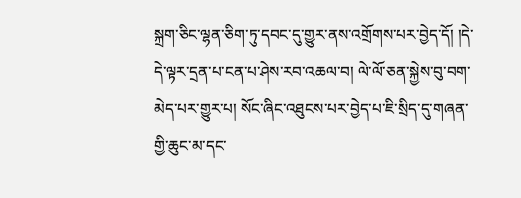སྐྲག་ཅིང་ལྷན་ཅིག་ཏུ་དབང་དུ་གྱུར་ནས་འགྲོགས་པར་བྱེད་དོ། །དེ་དེ་ལྟར་དྲན་པ་ངན་པ་ཤེས་རབ་འཆལ་བ། ལེ་ལོ་ཅན་སྐྱེས་བུ་བག་མེད་པར་གྱུར་པ། སོང་ཞིང་འཐུངས་པར་བྱེད་པ་ཇི་སྲིད་དུ་གཞན་གྱི་ཆུང་མ་དང་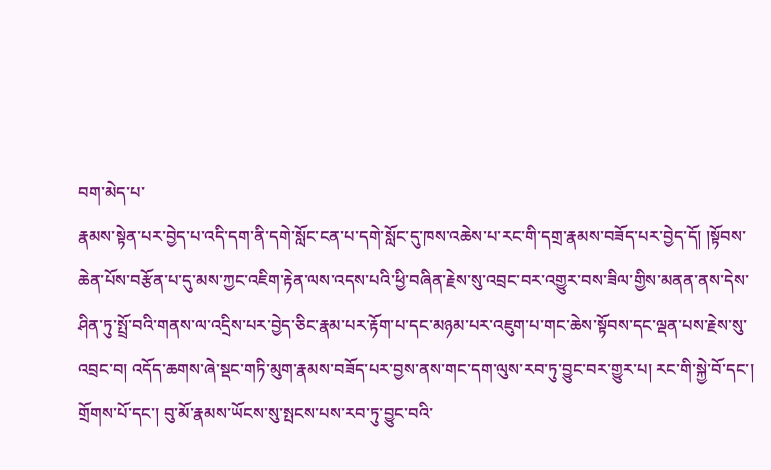བག་མེད་པ་
རྣམས་སྟེན་པར་བྱེད་པ་འདི་དག་ནི་དགེ་སློང་ངན་པ་དགེ་སློང་དུ་ཁས་འཆེས་པ་རང་གི་དགྲ་རྣམས་བཟོད་པར་བྱེད་དོ། །སྟོབས་ཆེན་པོས་བརྩོན་པ་དུ་མས་ཀྱང་འཇིག་རྟེན་ལས་འདས་པའི་ཕྱི་བཞིན་རྗེས་སུ་འབྲང་བར་འགྱུར་བས་ཟིལ་གྱིས་མནན་ནས་དེས་ཤིན་ཏུ་སྤྲོ་བའི་གནས་ལ་འདྲིས་པར་བྱེད་ཅིང་རྣམ་པར་རྟོག་པ་དང་མཉམ་པར་འཇུག་པ་གང་ཆེས་སྟོབས་དང་ལྡན་པས་རྗེས་སུ་འབྲང་བ། འདོད་ཆགས་ཞེ་སྡང་གཏི་མུག་རྣམས་བཟོད་པར་བྱས་ནས་གང་དག་ལུས་རབ་ཏུ་བྱུང་བར་གྱུར་པ། རང་གི་སྐྱེ་བོ་དང་། གྲོགས་པོ་དང་། བུ་མོ་རྣམས་ཡོངས་སུ་སྤངས་པས་རབ་ཏུ་བྱུང་བའི་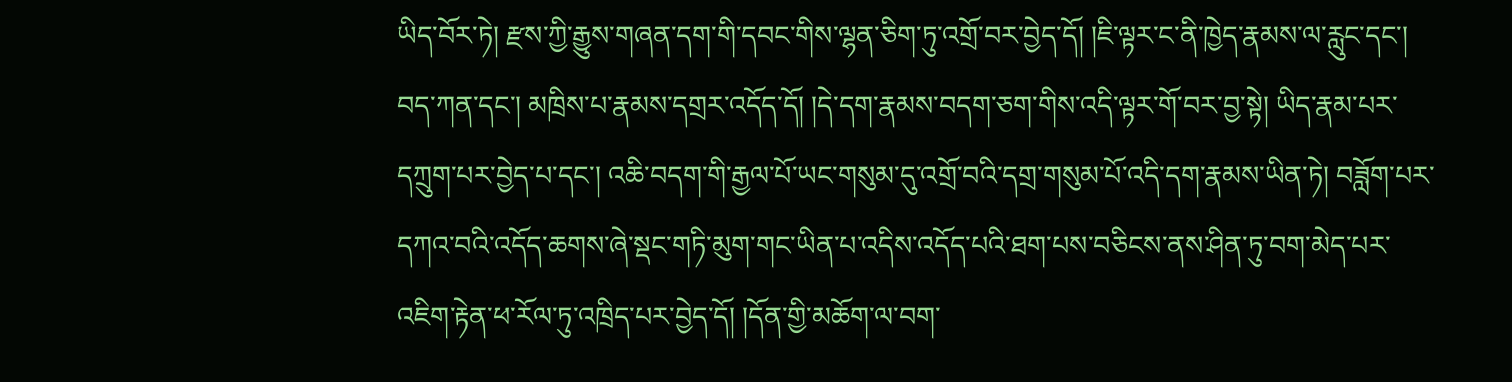ཡིད་བོར་ཏེ། རྫས་ཀྱི་རྒྱུས་གཞན་དག་གི་དབང་གིས་ལྷན་ཅིག་ཏུ་འགྲོ་བར་བྱེད་དོ། །ཇི་ལྟར་ང་ནི་ཁྱེད་རྣམས་ལ་རླུང་དང་། བད་ཀན་དང་། མཁྲིས་པ་རྣམས་དགྲར་འདོད་དོ། །དེ་དག་རྣམས་བདག་ཅག་གིས་འདི་ལྟར་གོ་བར་བྱ་སྟེ། ཡིད་རྣམ་པར་དཀྲུག་པར་བྱེད་པ་དང་། འཆི་བདག་གི་རྒྱལ་པོ་ཡང་གསུམ་དུ་འགྲོ་བའི་དགྲ་གསུམ་པོ་འདི་དག་རྣམས་ཡིན་ཏེ། བཟློག་པར་དཀའ་བའི་འདོད་ཆགས་ཞེ་སྡང་གཏི་མུག་གང་ཡིན་པ་འདིས་འདོད་པའི་ཐག་པས་བཅིངས་ནས་ཤིན་ཏུ་བག་མེད་པར་འཇིག་རྟེན་ཕ་རོལ་ཏུ་འཁྲིད་པར་བྱེད་དོ། །དོན་གྱི་མཆོག་ལ་བག་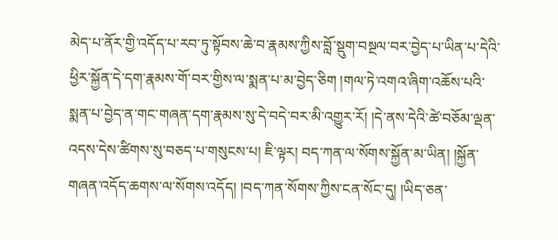མེད་པ་ནོར་གྱི་འདོད་པ་རབ་ཏུ་སྟོབས་ཆེ་བ་རྣམས་ཀྱིས་བློ་སྡུག་བསྔལ་བར་བྱེད་པ་ཡིན་པ་དེའི་ཕྱིར་སྐྱོན་དེ་དག་རྣམས་གོ་བར་གྱིས་ལ་སྨན་པ་མ་བྱེད་ཅིག །གལ་ཏེ་འགའ་ཞིག་འཆོས་པའི་སྨན་པ་བྱེད་ན་གང་གཞན་དག་རྣམས་སུ་དེ་བདེ་བར་མི་འགྱུར་རོ། །དེ་ནས་དེའི་ཚེ་བཅོམ་ལྡན་འདས་དེས་ཚིགས་སུ་བཅད་པ་གསུངས་པ། ཇི་ལྟར། བད་ཀན་ལ་སོགས་སྐྱོན་མ་ཡིན། །སྐྱོན་གཞན་འདོད་ཆགས་ལ་སོགས་འདོད། །བད་ཀན་སོགས་ཀྱིས་ངན་སོང་དུ། །ཡིད་ཅན་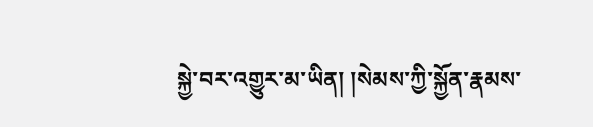སྐྱེ་བར་འགྱུར་མ་ཡིན། །སེམས་ཀྱི་སྐྱོན་རྣམས་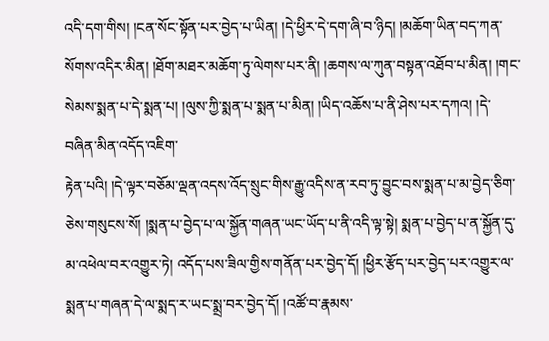འདི་དག་གིས། །ངན་སོང་སྟོན་པར་བྱེད་པ་ཡིན། །དེ་ཕྱིར་དེ་དག་ཞི་བ་ཉིད། །མཆོག་ཡིན་བད་ཀན་སོགས་འདིར་མིན། །ཐོག་མཐར་མཆོག་ཏུ་ལེགས་པར་ནི། །ཆགས་ལ་ཀུན་བསྟན་འཐོབ་པ་མིན། །གང་སེམས་སྨན་པ་དེ་སྨན་པ། །ལུས་ཀྱི་སྨན་པ་སྨན་པ་མིན། །ཡིད་འཆོས་པ་ནི་ཤེས་པར་དཀའ། །དེ་བཞིན་མིན་འདོད་འཇིག་
རྟེན་པའི། །དེ་ལྟར་བཅོམ་ལྡན་འདས་འོད་སྲུང་གིས་རྒྱུ་འདིས་ན་རབ་ཏུ་བྱུང་བས་སྨན་པ་མ་བྱེད་ཅིག་ཅེས་གསུངས་སོ། །སྨན་པ་བྱེད་པ་ལ་སྐྱོན་གཞན་ཡང་ཡོད་པ་ནི་འདི་ལྟ་སྟེ། སྨན་པ་བྱེད་པ་ན་སྐྱོན་དུ་མ་འཕེལ་བར་འགྱུར་ཏེ། འདོད་པས་ཟིལ་གྱིས་གནོན་པར་བྱེད་དོ། །ཕྱིར་རྩོད་པར་བྱེད་པར་འགྱུར་ལ་སྨན་པ་གཞན་དེ་ལ་སྨད་ར་ཡང་སྨྲ་བར་བྱེད་དོ། །འཚོ་བ་རྣམས་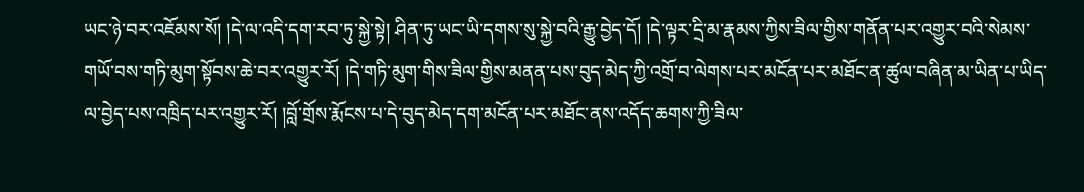ཡང་ཉེ་བར་འཇོམས་སོ། །དེ་ལ་འདི་དག་རབ་ཏུ་སྐྱེ་སྟེ། ཤིན་ཏུ་ཡང་ཡི་དགས་སུ་སྐྱེ་བའི་རྒྱུ་བྱེད་དོ། །དེ་ལྟར་དྲི་མ་རྣམས་ཀྱིས་ཟིལ་གྱིས་གནོན་པར་འགྱུར་བའི་སེམས་གཡོ་བས་གཏི་མུག་སྟོབས་ཆེ་བར་འགྱུར་རོ། །དེ་གཏི་མུག་གིས་ཟིལ་གྱིས་མནན་པས་བུད་མེད་ཀྱི་འགྲོ་བ་ལེགས་པར་མངོན་པར་མཐོང་ན་ཚུལ་བཞིན་མ་ཡིན་པ་ཡིད་ལ་བྱེད་པས་འཁྲིད་པར་འགྱུར་རོ། །བློ་གྲོས་རྨོངས་པ་དེ་བུད་མེད་དག་མངོན་པར་མཐོང་ནས་འདོད་ཆགས་ཀྱི་ཟིལ་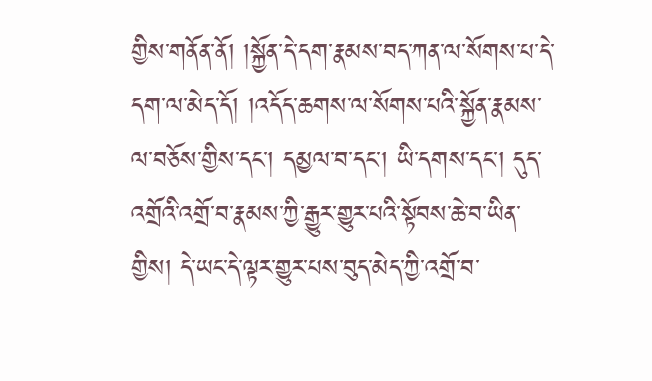གྱིས་གནོན་ནོ། །སྐྱོན་དེ་དག་རྣམས་བད་ཀན་ལ་སོགས་པ་དེ་དག་ལ་མེད་དོ། །འདོད་ཆགས་ལ་སོགས་པའི་སྐྱོན་རྣམས་ལ་བཅོས་གྱིས་དང་། དམྱལ་བ་དང་། ཡི་དགས་དང་། དུད་འགྲོའི་འགྲོ་བ་རྣམས་ཀྱི་རྒྱུར་གྱུར་པའི་སྟོབས་ཆེ་བ་ཡིན་གྱིས། དེ་ཡང་དེ་ལྟར་གྱུར་པས་བུད་མེད་ཀྱི་འགྲོ་བ་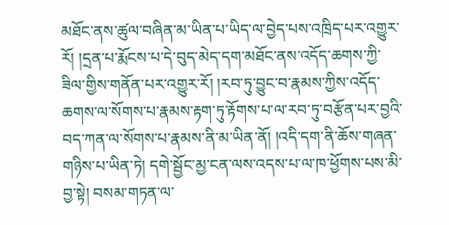མཐོང་ནས་ཚུལ་བཞིན་མ་ཡིན་པ་ཡིད་ལ་བྱེད་པས་འཁྲིད་པར་འགྱུར་རོ། །དྲན་པ་རྨོངས་པ་དེ་བུད་མེད་དག་མཐོང་ནས་འདོད་ཆགས་ཀྱི་ཟིལ་གྱིས་གནོན་པར་འགྱུར་རོ། །རབ་ཏུ་བྱུང་བ་རྣམས་ཀྱིས་འདོད་ཆགས་ལ་སོགས་པ་རྣམས་རྟག་ཏུ་རྟོགས་པ་ལ་རབ་ཏུ་བརྩོན་པར་བྱའི་བད་ཀན་ལ་སོགས་པ་རྣམས་ནི་མ་ཡིན་ནོ། །འདི་དག་ནི་ཆོས་གཞན་གཉིས་པ་ཡིན་ཏེ། དགེ་སྦྱོང་མྱ་ངན་ལས་འདས་པ་ལ་ཁ་ཕྱོགས་པས་མི་བྱ་སྟེ། བསམ་གཏན་ལ་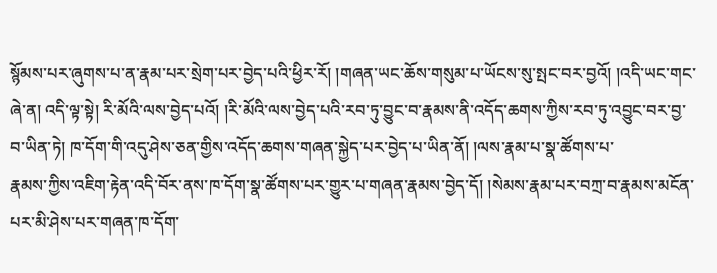སྙོམས་པར་ཞུགས་པ་ན་རྣམ་པར་སྲེག་པར་བྱེད་པའི་ཕྱིར་རོ། །གཞན་ཡང་ཆོས་གསུམ་པ་ཡོངས་སུ་སྤང་བར་བྱའོ། །འདི་ཡང་གང་ཞེ་ན། འདི་ལྟ་སྟེ། རི་མོའི་ལས་བྱེད་པའོ། །རི་མོའི་ལས་བྱེད་པའི་རབ་ཏུ་བྱུང་བ་རྣམས་ནི་འདོད་ཆགས་ཀྱིས་རབ་ཏུ་འབྱུང་བར་བྱ་བ་ཡིན་ཏེ། ཁ་དོག་གི་འདུ་ཤེས་ཅན་གྱིས་འདོད་ཆགས་གཞན་སྐྱེད་པར་བྱེད་པ་ཡིན་ནོ། །ལས་རྣམ་པ་སྣ་ཚོགས་པ་
རྣམས་ཀྱིས་འཇིག་རྟེན་འདི་བོར་ནས་ཁ་དོག་སྣ་ཚོགས་པར་གྱུར་པ་གཞན་རྣམས་བྱེད་དོ། །སེམས་རྣམ་པར་བཀྲ་བ་རྣམས་མངོན་པར་མི་ཤེས་པར་གཞན་ཁ་དོག་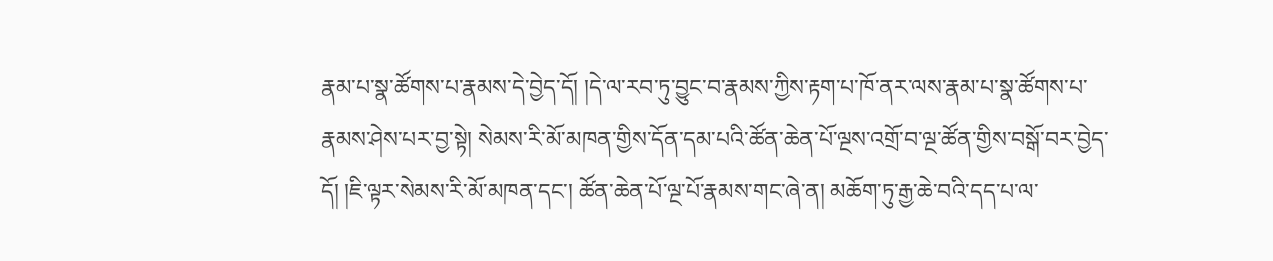རྣམ་པ་སྣ་ཚོགས་པ་རྣམས་དེ་བྱེད་དོ། །དེ་ལ་རབ་ཏུ་བྱུང་བ་རྣམས་ཀྱིས་རྟག་པ་ཁོ་ནར་ལས་རྣམ་པ་སྣ་ཚོགས་པ་རྣམས་ཤེས་པར་བྱ་སྟེ། སེམས་རི་མོ་མཁན་གྱིས་དོན་དམ་པའི་ཚོན་ཆེན་པོ་ལྔས་འགྲོ་བ་ལྔ་ཚོན་གྱིས་བསྒོ་བར་བྱེད་དོ། །ཇི་ལྟར་སེམས་རི་མོ་མཁན་དང་། ཚོན་ཆེན་པོ་ལྔ་པོ་རྣམས་གང་ཞེ་ན། མཆོག་ཏུ་རྒྱ་ཆེ་བའི་དད་པ་ལ་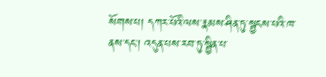སོགས་པ། དཀར་པོའི་ལས་རྣམས་ཤིན་ཏུ་སྦྱངས་པའི་ཁ་ནས་དང་། འདུན་པས་རབ་ཏུ་སྦྱིན་པ་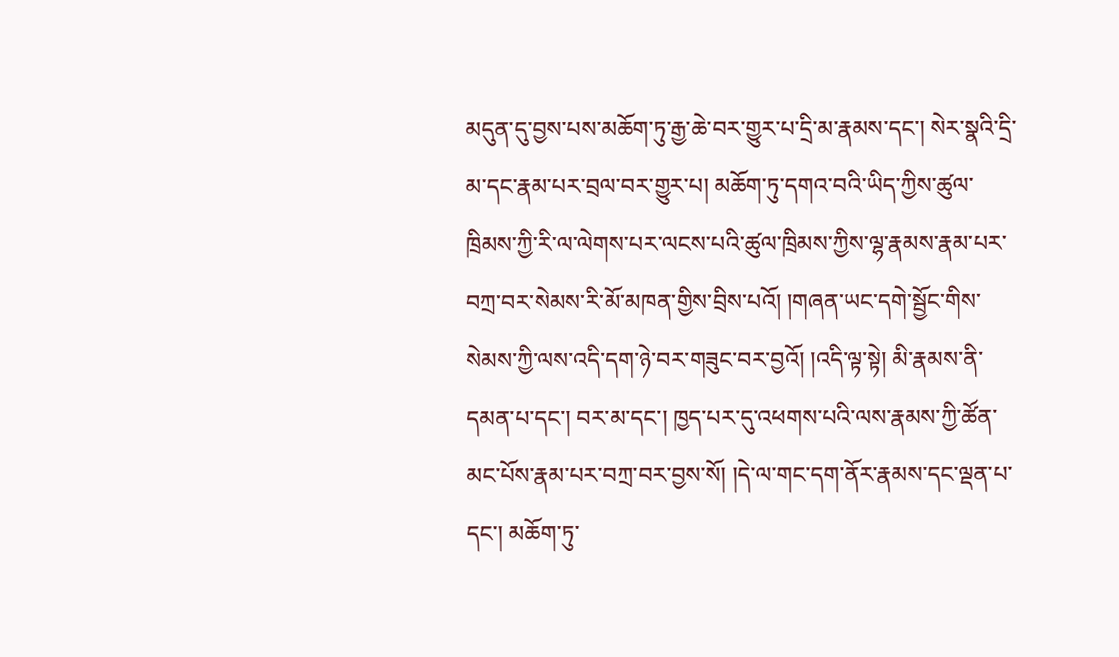མདུན་དུ་བྱས་པས་མཆོག་ཏུ་རྒྱ་ཆེ་བར་གྱུར་པ་དྲི་མ་རྣམས་དང་། སེར་སྣའི་དྲི་མ་དང་རྣམ་པར་བྲལ་བར་གྱུར་པ། མཆོག་ཏུ་དགའ་བའི་ཡིད་ཀྱིས་ཚུལ་ཁྲིམས་ཀྱི་རི་ལ་ལེགས་པར་ལངས་པའི་ཚུལ་ཁྲིམས་ཀྱིས་ལྷ་རྣམས་རྣམ་པར་བཀྲ་བར་སེམས་རི་མོ་མཁན་གྱིས་བྲིས་པའོ། །གཞན་ཡང་དགེ་སྦྱོང་གིས་སེམས་ཀྱི་ལས་འདི་དག་ཉེ་བར་གཟུང་བར་བྱའོ། །འདི་ལྟ་སྟེ། མི་རྣམས་ནི་དམན་པ་དང་། བར་མ་དང་། ཁྱད་པར་དུ་འཕགས་པའི་ལས་རྣམས་ཀྱི་ཚོན་མང་པོས་རྣམ་པར་བཀྲ་བར་བྱས་སོ། །དེ་ལ་གང་དག་ནོར་རྣམས་དང་ལྡན་པ་དང་། མཆོག་ཏུ་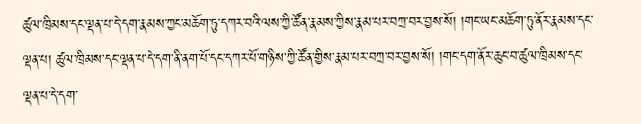ཚུལ་ཁྲིམས་དང་ལྡན་པ་དེ་དག་རྣམས་ཀྱང་མཆོག་ཏུ་དཀར་བའི་ལས་ཀྱི་ཚོན་རྣམས་ཀྱིས་རྣམ་པར་བཀྲ་བར་བྱས་སོ། །གང་ཡང་མཆོག་ཏུ་ནོར་རྣམས་དང་ལྡན་པ། ཚུལ་ཁྲིམས་དང་ལྡན་པ་དེ་དག་ནི་ནག་པོ་དང་དཀར་པོ་གཉིས་ཀྱི་ཚོན་གྱིས་རྣམ་པར་བཀྲ་བར་བྱས་སོ། །གང་དག་ནོར་ཆུང་བ་ཚུལ་ཁྲིམས་དང་ལྡན་པ་དེ་དག་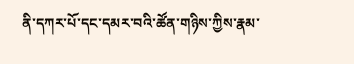ནི་དཀར་པོ་དང་དམར་བའི་ཚོན་གཉིས་ཀྱིས་རྣམ་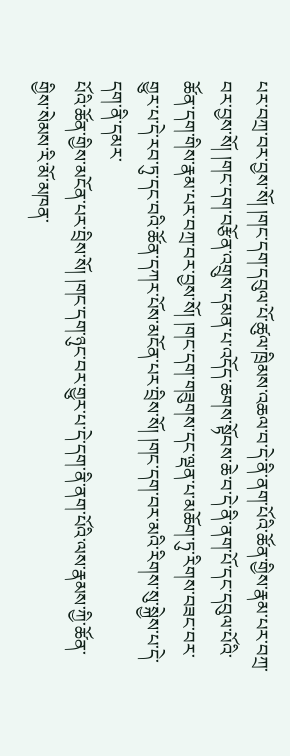པར་བཀྲ་བར་བྱས་སོ། །གང་དག་དབུལ་པོ་ཚུལ་ཁྲིམས་འཆལ་བ་དེ་ནི་ནག་པོའི་ཚོན་གྱིས་རྣམ་པར་བཀྲ་བར་བྱས་སོ། །གང་དག་བརྩོན་འགྲུས་དམན་པ་འདོད་ཆགས་སྟོབས་ཆེ་བ་དེ་ནི་ནག་པོ་དང་དབུལ་པོའི་ཚོན་དག་གིས་རྣམ་པར་བཀྲ་བར་བྱས་སོ། །གང་དག་གཟུགས་དང་ལྡན་པ་མཆོག་ཏུ་རིགས་བཟང་བར་གྱུར་པ་དེ་རབ་ཏུ་དང་བའི་ཚོན་དཀར་པོས་མངོན་པར་བྲིས་སོ། །གང་དག་བར་མའི་རིགས་སུ་སྐྱེས་པ་དེ་དག་ནི་དམར་
པོའི་ཚོན་གྱིས་མངོན་པར་བྲིས་སོ། །གང་དག་ཉུང་བར་གྱུར་པ་དེ་དག་ནི་ནག་པོའི་ལས་རྣམས་ཀྱི་ཚོན་གྱིས་སེམས་རི་མོ་མཁན་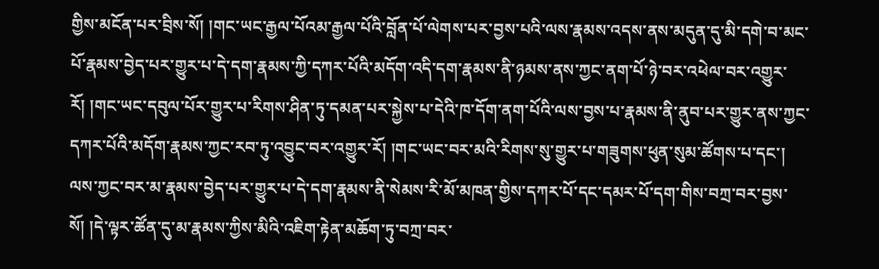གྱིས་མངོན་པར་བྲིས་སོ། །གང་ཡང་རྒྱལ་པོའམ་རྒྱལ་པོའི་བློན་པོ་ལེགས་པར་བྱས་པའི་ལས་རྣམས་འདས་ནས་མདུན་དུ་མི་དགེ་བ་མང་པོ་རྣམས་བྱེད་པར་གྱུར་པ་དེ་དག་རྣམས་ཀྱི་དཀར་པོའི་མདོག་འདི་དག་རྣམས་ནི་ཉམས་ནས་ཀྱང་ནག་པོ་ཉེ་བར་འཕེལ་བར་འགྱུར་རོ། །གང་ཡང་དབུལ་པོར་གྱུར་པ་རིགས་ཤིན་ཏུ་དམན་པར་སྐྱེས་པ་དེའི་ཁ་དོག་ནག་པོའི་ལས་བྱས་པ་རྣམས་ནི་ནུབ་པར་གྱུར་ནས་ཀྱང་དཀར་པོའི་མདོག་རྣམས་ཀྱང་རབ་ཏུ་འབྱུང་བར་འགྱུར་རོ། །གང་ཡང་བར་མའི་རིགས་སུ་གྱུར་པ་གཟུགས་ཕུན་སུམ་ཚོགས་པ་དང་། ལས་ཀྱང་བར་མ་རྣམས་བྱེད་པར་གྱུར་པ་དེ་དག་རྣམས་ནི་སེམས་རི་མོ་མཁན་གྱིས་དཀར་པོ་དང་དམར་པོ་དག་གིས་བཀྲ་བར་བྱས་སོ། །དེ་ལྟར་ཚོན་དུ་མ་རྣམས་ཀྱིས་མིའི་འཇིག་རྟེན་མཆོག་ཏུ་བཀྲ་བར་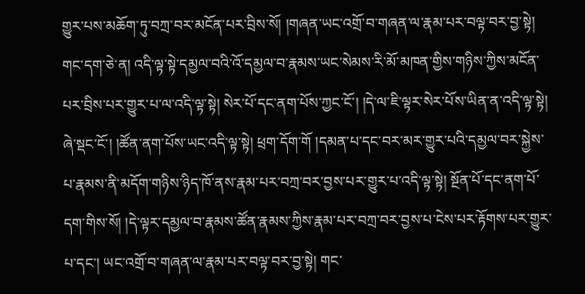གྱུར་པས་མཆོག་ཏུ་བཀྲ་བར་མངོན་པར་བྲིས་སོ། །གཞན་ཡང་འགྲོ་བ་གཞན་ལ་རྣམ་པར་བལྟ་བར་བྱ་སྟེ། གང་དག་ཅེ་ན། འདི་ལྟ་སྟེ་དམྱལ་བའི་འོ་དམྱལ་བ་རྣམས་ཡང་སེམས་རི་མོ་མཁན་གྱིས་གཉིས་ཀྱིས་མངོན་པར་བྲིས་པར་གྱུར་པ་ལ་འདི་ལྟ་སྟེ། སེར་པོ་དང་ནག་པོས་ཀྱང་ངོ་། །དེ་ལ་ཇི་ལྟར་སེར་པོས་ཡིན་ན་འདི་ལྟ་སྟེ། ཞེ་སྡང་ངོ་། །ཚོན་ནག་པོས་ཡང་འདི་ལྟ་སྟེ། ཕྲག་དོག་གོ །དམན་པ་དང་བར་མར་གྱུར་པའི་དམྱལ་བར་སྐྱེས་པ་རྣམས་ནི་མདོག་གཉིས་ཉིད་ཁོ་ནས་རྣམ་པར་བཀྲ་བར་བྱས་པར་གྱུར་པ་འདི་ལྟ་སྟེ། སྔོན་པོ་དང་ནག་པོ་དག་གིས་སོ། །དེ་ལྟར་དམྱལ་བ་རྣམས་ཚོན་རྣམས་ཀྱིས་རྣམ་པར་བཀྲ་བར་བྱས་པ་ངེས་པར་རྟོགས་པར་གྱུར་པ་དང་། ཡང་འགྲོ་བ་གཞན་ལ་རྣམ་པར་བལྟ་བར་བྱ་སྟེ། གང་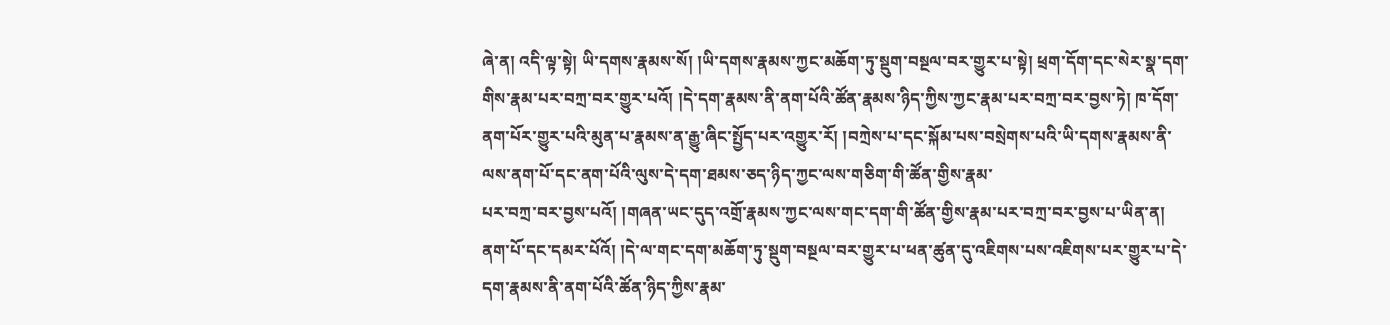ཞེ་ན། འདི་ལྟ་སྟེ། ཡི་དགས་རྣམས་སོ། །ཡི་དགས་རྣམས་ཀྱང་མཆོག་ཏུ་སྡུག་བསྔལ་བར་གྱུར་པ་སྟེ། ཕྲག་དོག་དང་སེར་སྣ་དག་གིས་རྣམ་པར་བཀྲ་བར་གྱུར་པའོ། །དེ་དག་རྣམས་ནི་ནག་པོའི་ཚོན་རྣམས་ཉིད་ཀྱིས་ཀྱང་རྣམ་པར་བཀྲ་བར་བྱས་ཏེ། ཁ་དོག་ནག་པོར་གྱུར་པའི་མུན་པ་རྣམས་ན་རྒྱུ་ཞིང་སྤྱོད་པར་འགྱུར་རོ། །བཀྲེས་པ་དང་སྐོམ་པས་བསྲེགས་པའི་ཡི་དགས་རྣམས་ནི་ལས་ནག་པོ་དང་ནག་པོའི་ལུས་དེ་དག་ཐམས་ཅད་ཉིད་ཀྱང་ལས་གཅིག་གི་ཚོན་གྱིས་རྣམ་
པར་བཀྲ་བར་བྱས་པའོ། །གཞན་ཡང་དུད་འགྲོ་རྣམས་ཀྱང་ལས་གང་དག་གི་ཚོན་གྱིས་རྣམ་པར་བཀྲ་བར་བྱས་པ་ཡིན་ན། ནག་པོ་དང་དམར་པོའོ། །དེ་ལ་གང་དག་མཆོག་ཏུ་སྡུག་བསྔལ་བར་གྱུར་པ་ཕན་ཚུན་དུ་འཇིགས་པས་འཇིགས་པར་གྱུར་པ་དེ་དག་རྣམས་ནི་ནག་པོའི་ཚོན་ཉིད་ཀྱིས་རྣམ་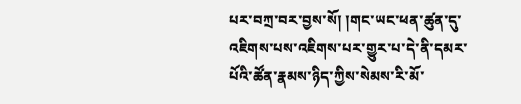པར་བཀྲ་བར་བྱས་སོ། །གང་ཡང་ཕན་ཚུན་དུ་འཇིགས་པས་འཇིགས་པར་གྱུར་པ་དེ་ནི་དམར་པོའི་ཚོན་རྣམས་ཉིད་ཀྱིས་སེམས་རི་མོ་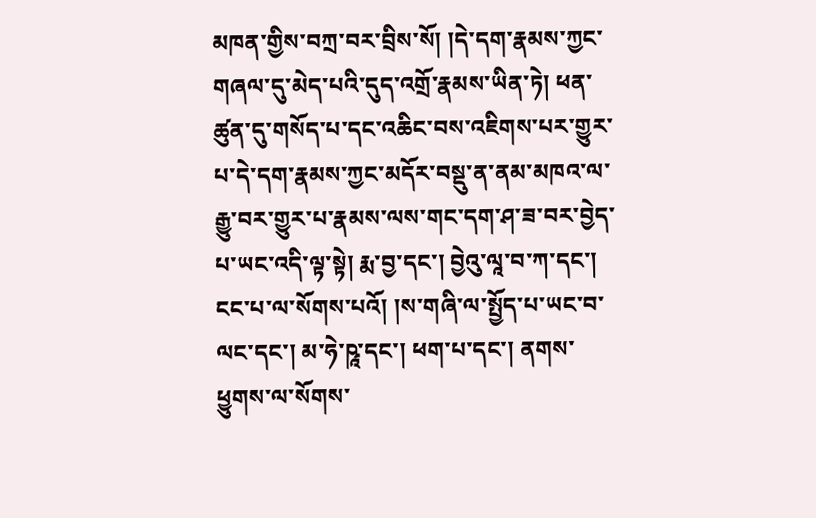མཁན་གྱིས་བཀྲ་བར་བྲིས་སོ། །དེ་དག་རྣམས་ཀྱང་གཞལ་དུ་མེད་པའི་དུད་འགྲོ་རྣམས་ཡིན་ཏེ། ཕན་ཚུན་དུ་གསོད་པ་དང་འཆིང་བས་འཇིགས་པར་གྱུར་པ་དེ་དག་རྣམས་ཀྱང་མདོར་བསྡུ་ན་ནམ་མཁའ་ལ་རྒྱུ་བར་གྱུར་པ་རྣམས་ལས་གང་དག་ཤ་ཟ་བར་བྱེད་པ་ཡང་འདི་ལྟ་སྟེ། རྨ་བྱ་དང་། བྱེའུ་ལཱ་བ་ཀ་དང་། ངང་པ་ལ་སོགས་པའོ། །ས་གཞི་ལ་སྤྱོད་པ་ཡང་བ་ལང་དང་། མ་ཧེ་ཥཱ་དང་། ཕག་པ་དང་། ནགས་ཕྱུགས་ལ་སོགས་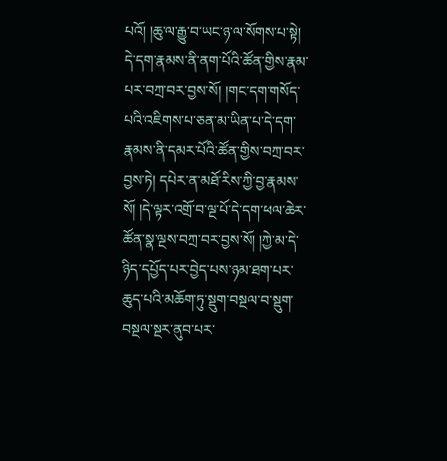པའོ། །ཆུ་ལ་རྒྱུ་བ་ཡང་ཉ་ལ་སོགས་པ་སྟེ། དེ་དག་རྣམས་ནི་ནག་པོའི་ཚོན་གྱིས་རྣམ་པར་བཀྲ་བར་བྱས་སོ། །གང་དག་གསོད་པའི་འཇིགས་པ་ཅན་མ་ཡིན་པ་དེ་དག་རྣམས་ནི་དམར་པོའི་ཚོན་གྱིས་བཀྲ་བར་བྱས་ཏེ། དཔེར་ན་མཐོ་རིས་ཀྱི་བྱ་རྣམས་སོ། །དེ་ལྟར་འགྲོ་བ་ལྔ་པོ་དེ་དག་ཕལ་ཆེར་ཚོན་སྣ་ལྔས་བཀྲ་བར་བྱས་སོ། །ཀྱེ་མ་དེ་ཉིད་དཔྱོད་པར་བྱེད་པས་ཉམ་ཐག་པར་ཆུད་པའི་མཆོག་ཏུ་སྡུག་བསྔལ་བ་སྡུག་བསྔལ་སྔར་ནུབ་པར་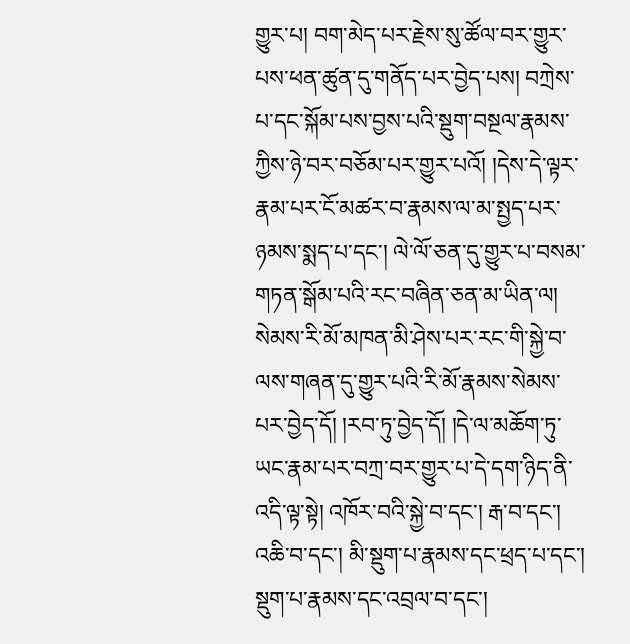གྱུར་པ། བག་མེད་པར་རྗེས་སུ་ཚོལ་བར་གྱུར་པས་ཕན་ཚུན་དུ་གནོད་པར་བྱེད་པས། བཀྲེས་པ་དང་སྐོམ་པས་བྱས་པའི་སྡུག་བསྔལ་རྣམས་ཀྱིས་ཉེ་བར་བཅོམ་པར་གྱུར་པའོ། །དེས་དེ་ལྟར་རྣམ་པར་ངོ་མཚར་བ་རྣམས་ལ་མ་སྤྱད་པར་ཉམས་སྨད་པ་དང་། ལེ་ལོ་ཅན་དུ་གྱུར་པ་བསམ་གཏན་སྒོམ་པའི་རང་བཞིན་ཅན་མ་ཡིན་ལ། སེམས་རི་མོ་མཁན་མི་ཤེས་པར་རང་གི་སྐྱེ་བ་ལས་གཞན་དུ་གྱུར་པའི་རི་མོ་རྣམས་སེམས་པར་བྱེད་དོ། །རབ་ཏུ་བྱེད་དོ། །དེ་ལ་མཆོག་ཏུ་ཡང་རྣམ་པར་བཀྲ་བར་གྱུར་པ་དེ་དག་ཉིད་ནི་འདི་ལྟ་སྟེ། འཁོར་བའི་སྐྱེ་བ་དང་། རྒ་བ་དང་། འཆི་བ་དང་། མི་སྡུག་པ་རྣམས་དང་ཕྲད་པ་དང་། སྡུག་པ་རྣམས་དང་འབྲལ་བ་དང་།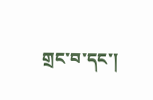གྲང་བ་དང་།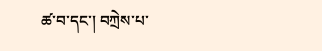ཚ་བ་དང་། བཀྲེས་པ་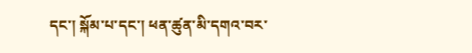དང་། སྐོམ་པ་དང་། ཕན་ཚུན་མི་དགའ་བར་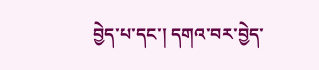བྱེད་པ་དང་། དགའ་བར་བྱེད་